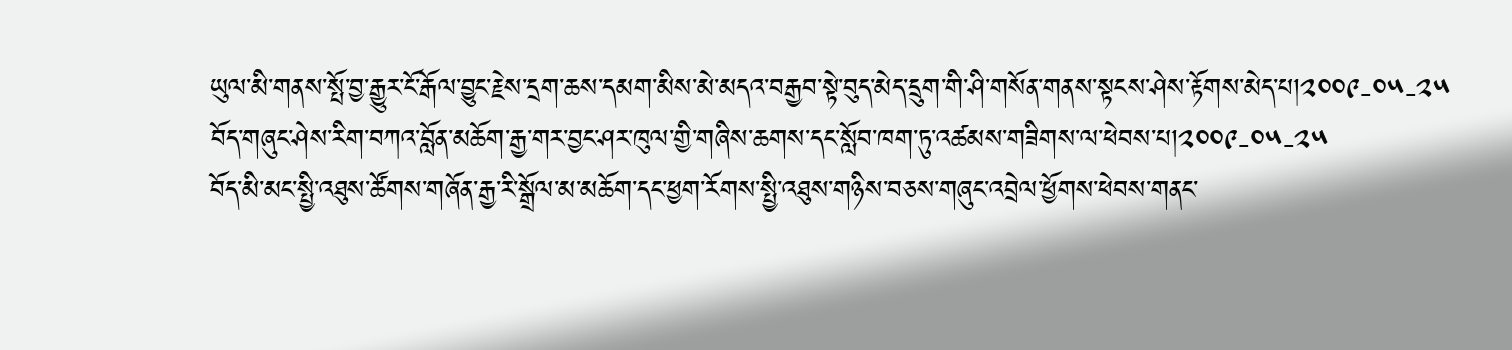ཡུལ་མི་གནས་སྤོ་བྱ་རྒྱུར་ངོ་རྒོལ་བྱུང་རྗེས་དྲག་ཆས་དམག་མིས་མེ་མདའ་བརྒྱབ་སྟེ་བུད་མེད་དྲུག་གི་ཤི་གསོན་གནས་སྟངས་ཤེས་རྟོགས་མེད་པ།༢༠༠༩-༠༥-༢༥
བོད་གཞུང་ཤེས་རིག་བཀའ་བློན་མཆོག་རྒྱ་གར་བྱང་ཤར་ཁུལ་གྱི་གཞིས་ཆགས་དང་སློབ་ཁག་ཏུ་འཚམས་གཟིགས་ལ་ཕེབས་པ།༢༠༠༩-༠༥-༢༥
བོད་མི་མང་སྤྱི་འཐུས་ཚོགས་གཞོན་རྒྱ་རི་སྒྲོལ་མ་མཆོག་དང་ཕྱག་རོགས་སྤྱི་འཐུས་གཉིས་བཅས་གཞུང་འབྲེལ་ཕྱོགས་ཕེབས་གནང་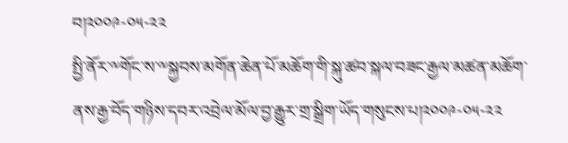བ།༢༠༠༩-༠༥-༢༢
སྤྱི་ནོར་༸གོང་ས་༸སྐྱབས་མགོན་ཆེན་པོ་མཆོག་གི་སྐུ་ཚབ་སྐལ་བཟང་རྒྱལ་མཚན་མཆོག་ནས་རྒྱ་བོད་གཉིས་དབར་འབྲེལ་མོལ་བྱ་རྒྱུར་གྲ་སྒྲིག་ཡོད་གསུངས་པ།༢༠༠༩-༠༥-༢༢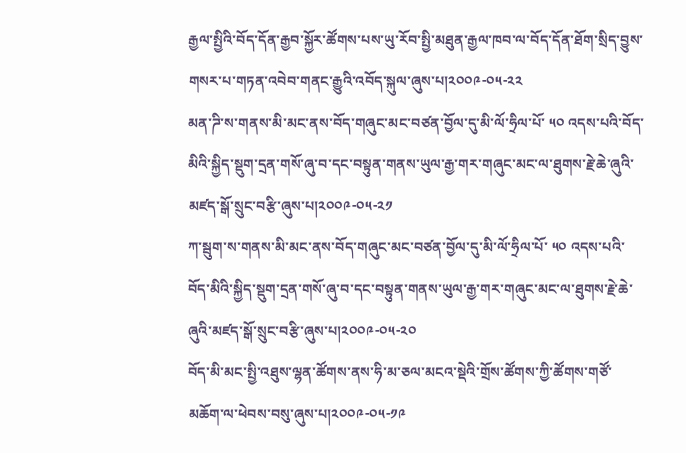རྒྱལ་སྤྱིའི་བོད་དོན་རྒྱབ་སྐྱོར་ཚོགས་པས་ཡུ་རོབ་སྤྱི་མཐུན་རྒྱལ་ཁབ་ལ་བོད་དོན་ཐོག་སྲིད་བྱུས་གསར་པ་གཏན་འབེབ་གནང་རྒྱུའི་འབོད་སྐུལ་ཞུས་པ།༢༠༠༩-༠༥-༢༢
མན་ཌི་ས་གནས་མི་མང་ནས་བོད་གཞུང་མང་བཙན་བྱོལ་དུ་མི་ལོ་ཧྲིལ་པོ་ ༥༠ འདས་པའི་བོད་མིའི་སྐྱིད་སྡུག་དྲན་གསོ་ཞུ་བ་དང་བསྟུན་གནས་ཡུལ་རྒྱ་གར་གཞུང་མང་ལ་ཐུགས་རྗེ་ཆེ་ཞུའི་མཛད་སྒོ་སྲུང་བརྩི་ཞུས་པ།༢༠༠༩-༠༥-༢༡
ཀ་སྦུག་ས་གནས་མི་མང་ནས་བོད་གཞུང་མང་བཙན་བྱོལ་དུ་མི་ལོ་ཧྲིལ་པོ་ ༥༠ འདས་པའི་བོད་མིའི་སྐྱིད་སྡུག་དྲན་གསོ་ཞུ་བ་དང་བསྟུན་གནས་ཡུལ་རྒྱ་གར་གཞུང་མང་ལ་ཐུགས་རྗེ་ཆེ་ཞུའི་མཛད་སྒོ་སྲུང་བརྩི་ཞུས་པ།༢༠༠༩-༠༥-༢༠
བོད་མི་མང་སྤྱི་འཐུས་ལྷན་ཚོགས་ནས་ཧི་མ་ཅལ་མངའ་སྡེའི་གྲོས་ཚོགས་ཀྱི་ཚོགས་གཙོ་མཆོག་ལ་ཕེབས་བསུ་ཞུས་པ།༢༠༠༩-༠༥-༡༩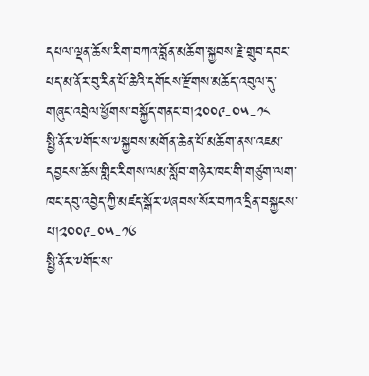དཔལ་ལྡན་ཆོས་རིག་བཀའ་བློན་མཆོག་སྐྱབས་རྗེ་གྲུབ་དབང་པད་མ་ནོར་བུ་རིན་པོ་ཆེའི་དགོངས་རྫོགས་མཆོད་འབུལ་དུ་གཞུང་འབྲེལ་ཕྱོགས་བསྐྱོད་གནང་བ།༢༠༠༩-༠༥-༡༨
སྤྱི་ནོར་༸གོང་ས་༸སྐྱབས་མགོན་ཆེན་པོ་མཆོག་ནས་འཇམ་དབྱངས་ཆོས་གླིང་རིགས་ལམ་སློབ་གཉེར་ཁང་གི་གཙུག་ལག་ཁང་དབུ་འབྱེད་ཀྱི་མཛད་སྒོར་༸ཞབས་སོར་བཀའ་དྲིན་བསྐྱངས་པ།༢༠༠༩-༠༥-༡༦
སྤྱི་ནོར་༸གོང་ས་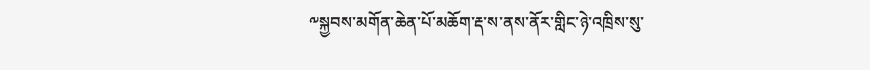༸སྐྱབས་མགོན་ཆེན་པོ་མཆོག་རྡ་ས་ནས་ནོར་གླིང་ཉེ་འཁྲིས་སུ་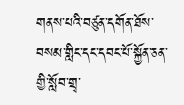གནས་པའི་བཙུན་དགོན་ཐོས་བསམ་གླིང་དང་དབང་པོ་སྐྱོན་ཅན་གྱི་སློབ་གྲྭ་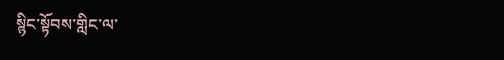སྙིང་སྟོབས་གླིང་ལ་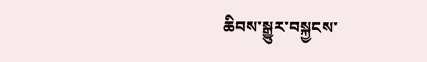ཆིབས་སྒྱུར་བསྐྱངས་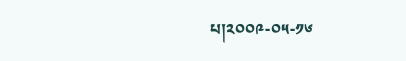པ།༢༠༠༩-༠༥-༡༦